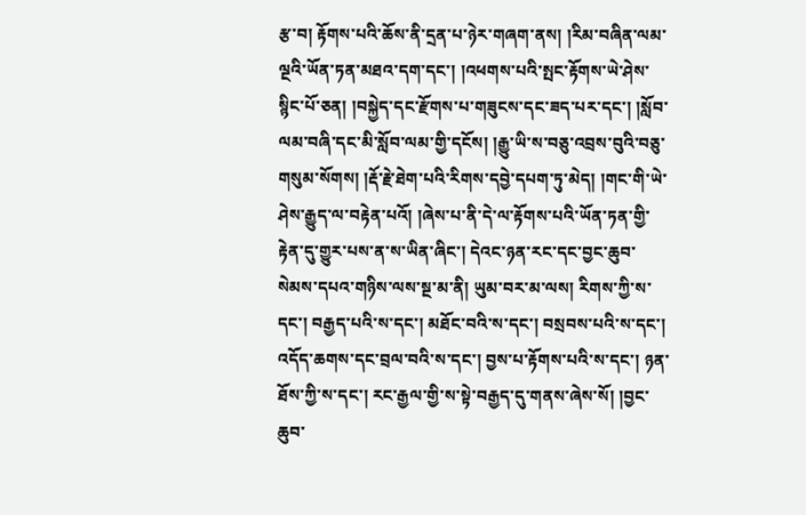རྩ་བ། རྟོགས་པའི་ཆོས་ནི་དྲན་པ་ཉེར་གཞག་ནས། །རིམ་བཞིན་ལམ་ལྔའི་ཡོན་ཏན་མཐའ་དག་དང་། །འཕགས་པའི་སྤང་རྟོགས་ཡེ་ཤེས་སྙིང་པོ་ཅན། །བསྐྱེད་དང་རྫོགས་པ་གཟུངས་དང་ཟད་པར་དང་། །སློབ་ལམ་བཞི་དང་མི་སློབ་ལམ་གྱི་དངོས། །རྒྱུ་ཡི་ས་བཅུ་འབྲས་བུའི་བཅུ་གསུམ་སོགས། །རྡོ་རྗེ་ཐེག་པའི་རིགས་དབྱེ་དཔག་ཏུ་མེད། །གང་གི་ཡེ་ཤེས་རྒྱུད་ལ་བརྟེན་པའོ། །ཞེས་པ་ནི་དེ་ལ་རྟོགས་པའི་ཡོན་ཏན་གྱི་རྟེན་དུ་གྱུར་པས་ན་ས་ཡིན་ཞིང་། དེའང་ཉན་རང་དང་བྱང་ཆུབ་སེམས་དཔའ་གཉིས་ལས་སྔ་མ་ནི། ཡུམ་བར་མ་ལས། རིགས་ཀྱི་ས་དང་། བརྒྱད་པའི་ས་དང་། མཐོང་བའི་ས་དང་། བསྲབས་པའི་ས་དང་། འདོད་ཆགས་དང་བྲལ་བའི་ས་དང་། བྱས་པ་རྟོགས་པའི་ས་དང་། ཉན་ཐོས་ཀྱི་ས་དང་། རང་རྒྱལ་གྱི་ས་སྟེ་བརྒྱད་དུ་གནས་ཞེས་སོ། །བྱང་ཆུབ་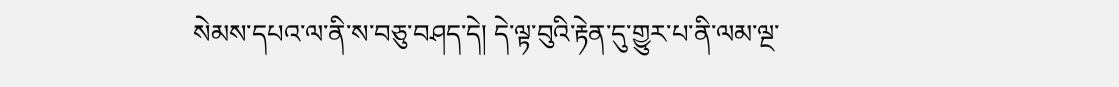སེམས་དཔའ་ལ་ནི་ས་བཅུ་བཤད་དེ། དེ་ལྟ་བུའི་རྟེན་དུ་གྱུར་པ་ནི་ལམ་ལྔ་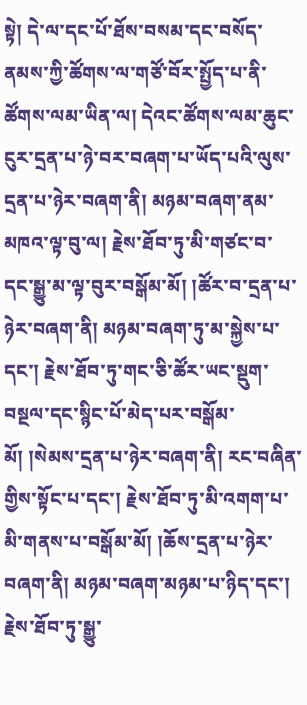སྟེ། དེ་ལ་དང་པོ་ཐོས་བསམ་དང་བསོད་ནམས་ཀྱི་ཚོགས་ལ་གཙོ་བོར་སྤྱོད་པ་ནི་ཚོགས་ལམ་ཡིན་ལ། དེའང་ཚོགས་ལམ་ཆུང་ངུར་དྲན་པ་ཉེ་བར་བཞག་པ་ཡོད་པའི་ལུས་དྲན་པ་ཉེར་བཞག་ནི། མཉམ་བཞག་ནམ་མཁའ་ལྟ་བུ་ལ། རྗེས་ཐོབ་ཏུ་མི་གཙང་བ་དང་སྒྱུ་མ་ལྟ་བུར་བསྒོམ་མོ། །ཚོར་བ་དྲན་པ་ཉེར་བཞག་ནི། མཉམ་བཞག་ཏུ་མ་སྐྱེས་པ་དང་། རྗེས་ཐོབ་ཏུ་གང་ཅི་ཚོར་ཡང་སྡུག་བསྔལ་དང་སྙིང་པོ་མེད་པར་བསྒོམ་མོ། །སེམས་དྲན་པ་ཉེར་བཞག་ནི། རང་བཞིན་གྱིས་སྟོང་པ་དང་། རྗེས་ཐོབ་ཏུ་མི་འགག་པ་མི་གནས་པ་བསྒོམ་མོ། །ཆོས་དྲན་པ་ཉེར་བཞག་ནི། མཉམ་བཞག་མཉམ་པ་ཉིད་དང་། རྗེས་ཐོབ་ཏུ་སྒྱུ་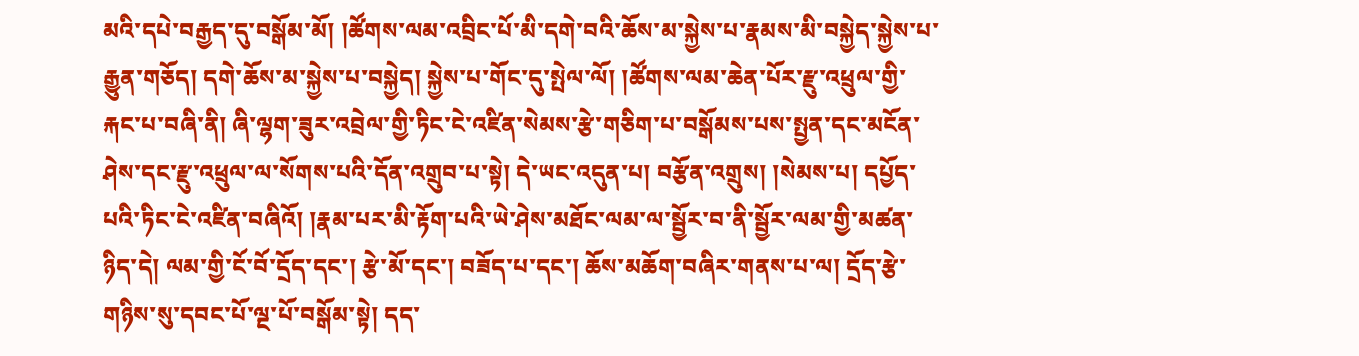མའི་དཔེ་བརྒྱད་དུ་བསྒོམ་མོ། །ཚོགས་ལམ་འབྲིང་པོ་མི་དགེ་བའི་ཆོས་མ་སྐྱེས་པ་རྣམས་མི་བསྐྱེད་སྐྱེས་པ་རྒྱུན་གཅོད། དགེ་ཆོས་མ་སྐྱེས་པ་བསྐྱེད། སྐྱེས་པ་གོང་དུ་སྤེལ་ལོ། །ཚོགས་ལམ་ཆེན་པོར་རྫུ་འཕྲུལ་གྱི་རྐང་པ་བཞི་ནི། ཞི་ལྷག་ཟུར་འབྲེལ་གྱི་ཏིང་ངེ་འཛིན་སེམས་རྩེ་གཅིག་པ་བསྒོམས་པས་སྤྱན་དང་མངོན་ཤེས་དང་རྫུ་འཕྲུལ་ལ་སོགས་པའི་དོན་འགྲུབ་པ་སྟེ། དེ་ཡང་འདུན་པ། བརྩོན་འགྲུས། །སེམས་པ། དཔྱོད་པའི་ཏིང་ངེ་འཛིན་བཞིའོ། །རྣམ་པར་མི་རྟོག་པའི་ཡེ་ཤེས་མཐོང་ལམ་ལ་སྦྱོར་བ་ནི་སྦྱོར་ལམ་གྱི་མཚན་ཉིད་དེ། ལམ་གྱི་ངོ་བོ་དྲོད་དང་། རྩེ་མོ་དང་། བཟོད་པ་དང་། ཆོས་མཆོག་བཞིར་གནས་པ་ལ། དྲོད་རྩེ་གཉིས་སུ་དབང་པོ་ལྔ་པོ་བསྒོམ་སྟེ། དད་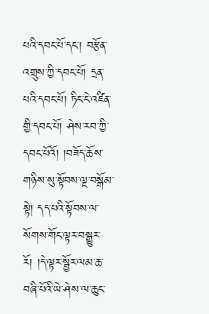པའི་དབང་པོ་དང་། བརྩོན་འགྲུས་ཀྱི་དབང་པོ། དྲན་པའི་དབང་པོ། ཏིང་ངེ་འཛིན་གྱི་དབང་པོ། ཤེས་རབ་ཀྱི་དབང་པོའོ། །བཟོད་ཆོས་གཉིས་སུ་སྟོབས་ལྔ་བསྒོམ་སྟེ། དད་པའི་སྟོབས་ལ་སོགས་གོང་ལྟར་བསྒྱུར་རོ། །དེ་ལྟར་སྦྱོར་ལམ་ཆ་བཞི་པོའི་ཡེ་ཤེས་ལ་ཆུང་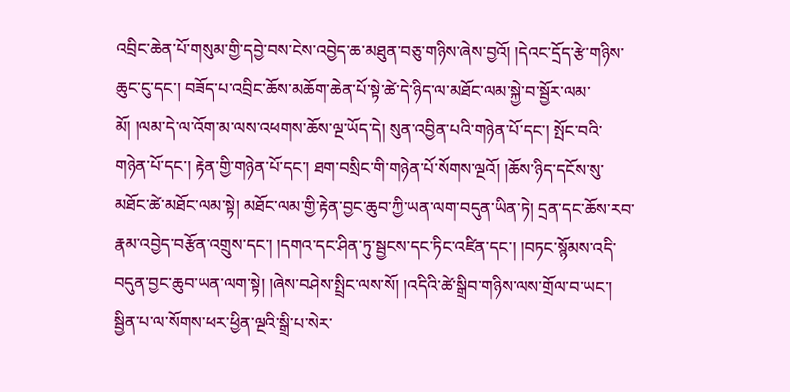འབྲིང་ཆེན་པོ་གསུམ་གྱི་དབྱེ་བས་ངེས་འབྱེད་ཆ་མཐུན་བཅུ་གཉིས་ཞེས་བྱའོ། །དེའང་དྲོད་རྩེ་གཉིས་ཆུང་ངུ་དང་། བཟོད་པ་འབྲིང་ཆོས་མཆོག་ཆེན་པོ་སྟེ་ཚེ་དེ་ཉིད་ལ་མཐོང་ལམ་སྐྱེ་བ་སྦྱོར་ལམ་མོ། །ལམ་དེ་ལ་འོག་མ་ལས་འཕགས་ཆོས་ལྔ་ཡོད་དེ། སུན་འབྱིན་པའི་གཉེན་པོ་དང་། སྤོང་བའི་གཉེན་པོ་དང་། རྟེན་གྱི་གཉེན་པོ་དང་། ཐག་བསྲིང་གི་གཉེན་པོ་སོགས་ལྔའོ། །ཆོས་ཉིད་དངོས་སུ་མཐོང་ཚེ་མཐོང་ལམ་སྟེ། མཐོང་ལམ་གྱི་རྟེན་བྱང་ཆུབ་ཀྱི་ཡན་ལག་བདུན་ཡིན་ཏེ། དྲན་དང་ཆོས་རབ་རྣམ་འབྱེད་བརྩོན་འགྲུས་དང་། །དགའ་དང་ཤིན་ཏུ་སྦྱངས་དང་ཏིང་འཛིན་དང་། །བཏང་སྙོམས་འདི་བདུན་བྱང་ཆུབ་ཡན་ལག་སྟེ། །ཞེས་བཤེས་སྤྲིང་ལས་སོ། །འདིའི་ཚེ་སྒྲིབ་གཉིས་ལས་གྲོལ་བ་ཡང་། སྦྱིན་པ་ལ་སོགས་ཕར་ཕྱིན་ལྔའི་སྒྲི་པ་སེར་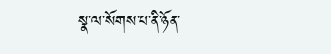སྣ་ལ་སོགས་པ་ནི་ཉོན་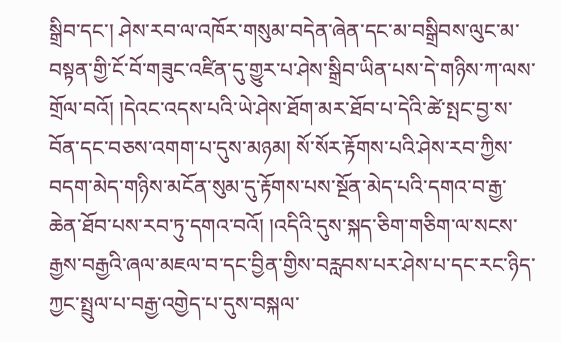སྒྲིབ་དང་། ཤེས་རབ་ལ་འཁོར་གསུམ་བདེན་ཞེན་དང་མ་བསྒྲིབས་ལུང་མ་བསྟན་གྱི་ངོ་བོ་གཟུང་འཛིན་དུ་གྱུར་པ་ཤེས་སྒྲིབ་ཡིན་པས་དེ་གཉིས་ཀ་ལས་གྲོལ་བའོ། །དེའང་འདས་པའི་ཡེ་ཤེས་ཐོག་མར་ཐོབ་པ་དེའི་ཚེ་སྤང་བྱ་ས་བོན་དང་བཅས་འགག་པ་དུས་མཉམ། སོ་སོར་རྟོགས་པའི་ཤེས་རབ་ཀྱིས་བདག་མེད་གཉིས་མངོན་སུམ་དུ་རྟོགས་པས་སྔོན་མེད་པའི་དགའ་བ་རྒྱ་ཆེན་ཐོབ་པས་རབ་ཏུ་དགའ་བའོ། །འདིའི་དུས་སྐད་ཅིག་གཅིག་ལ་སངས་རྒྱས་བརྒྱའི་ཞལ་མཇལ་བ་དང་བྱིན་གྱིས་བརླབས་པར་ཤེས་པ་དང་རང་ཉིད་ཀྱང་སྤྲུལ་པ་བརྒྱ་འགྱེད་པ་དུས་བསྐལ་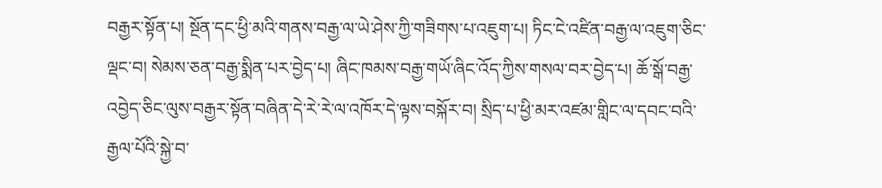བརྒྱར་སྟོན་པ། སྔོན་དང་ཕྱི་མའི་གནས་བརྒྱ་ལ་ཡེ་ཤེས་ཀྱི་གཟིགས་པ་འཇུག་པ། ཏིང་ངེ་འཛིན་བརྒྱ་ལ་འཇུག་ཅིང་ལྡང་བ། སེམས་ཅན་བརྒྱ་སྨིན་པར་བྱེད་པ། ཞིང་ཁམས་བརྒྱ་གཡོ་ཞིང་འོད་ཀྱིས་གསལ་བར་བྱེད་པ། ཆོ་སྒོ་བརྒྱ་འབྱེད་ཅིང་ལུས་བརྒྱར་སྟོན་བཞིན་དེ་རེ་རེ་ལ་འཁོར་དེ་ལྟས་བསྐོར་བ། སྲིད་པ་ཕྱི་མར་འཛམ་གླིང་ལ་དབང་བའི་རྒྱལ་པོའི་སྐྱེ་བ་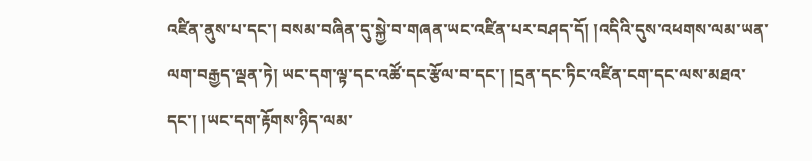འཛིན་ནུས་པ་དང་། བསམ་བཞིན་དུ་སྐྱེ་བ་གཞན་ཡང་འཛིན་པར་བཤད་དོ། །འདིའི་དུས་འཕགས་ལམ་ཡན་ལག་བརྒྱད་ལྡན་ཏེ། ཡང་དག་ལྟ་དང་འཚོ་དང་རྩོལ་བ་དང་། །དྲན་དང་ཏིང་འཛིན་ངག་དང་ལས་མཐའ་དང་། །ཡང་དག་རྟོགས་ཉིད་ལམ་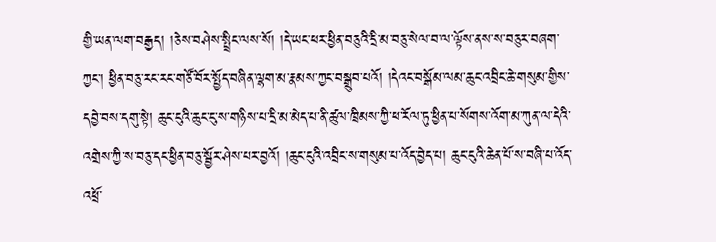གྱི་ཡན་ལག་བརྒྱད། །ཅེས་བཤེས་སྤྲིང་ལས་སོ། །དེ་ཡང་ཕར་ཕྱིན་བཅུའི་དྲི་མ་བཅུ་སེལ་བ་ལ་ལྟོས་ནས་ས་བཅུར་བཞག་ཀྱང་། ཕྱིན་བཅུ་རང་རང་གཙོ་བོར་སྤྱོད་བཞིན་ལྷག་མ་རྣམས་ཀྱང་བསྒྲུབ་པའོ། །དེའང་བསྒོམ་ལམ་ཆུང་འབྲིང་ཆེ་གསུམ་གྱིས་དབྱེ་བས་དགུ་སྟེ། ཆུང་ངུའི་ཆུང་ངུ་ས་གཉིས་པ་དྲི་མ་མེད་པ་ནི་ཚུལ་ཁྲིམས་ཀྱི་ཕ་རོལ་ཏུ་ཕྱིན་པ་སོགས་འོག་མ་ཀུན་ལ་དེའི་འགྲེས་ཀྱི་ས་བཅུ་དང་ཕྱིན་བཅུ་སྦྱོར་ཤེས་པར་བྱའོ། །ཆུང་ངུའི་འབྲིང་ས་གསུམ་པ་འོད་བྱེད་པ། ཆུང་ངུའི་ཆེན་པོ་ས་བཞི་པ་འོད་འཕྲོ་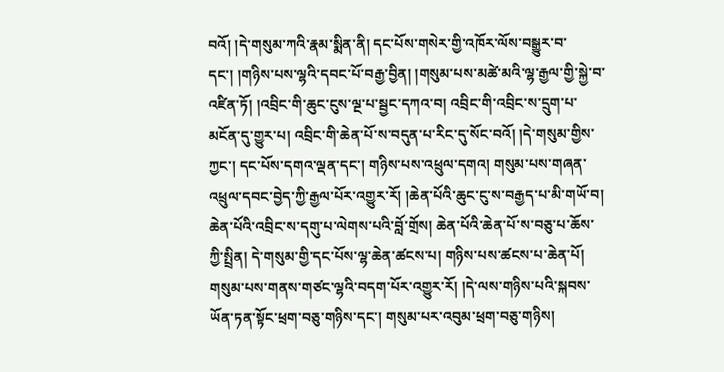བའོ། །དེ་གསུམ་ཀའི་རྣམ་སྨིན་ནི། དང་པོས་གསེར་གྱི་འཁོར་ལོས་བསྒྱུར་བ་དང་། །གཉིས་པས་ལྷའི་དབང་པོ་བརྒྱ་བྱིན། །གསུམ་པས་མཚེ་མའི་ལྷ་རྒྱལ་གྱི་སྐྱེ་བ་འཛིན་ཏོ། །འབྲིང་གི་ཆུང་ངུས་ལྔ་པ་སྦྱང་དཀའ་བ། འབྲིང་གི་འབྲིང་ས་དྲུག་པ་མངོན་དུ་གྱུར་པ། འབྲིང་གི་ཆེན་པོ་ས་བདུན་པ་རིང་དུ་སོང་བའོ། །དེ་གསུམ་གྱིས་ཀྱང་། དང་པོས་དགའ་ལྡན་དང་། གཉིས་པས་འཕྲུལ་དགའ། གསུམ་པས་གཞན་འཕྲུལ་དབང་བྱེད་ཀྱི་རྒྱལ་པོར་འགྱུར་རོ། །ཆེན་པོའི་ཆུང་ངུ་ས་བརྒྱད་པ་མི་གཡོ་བ། ཆེན་པོའི་འབྲིང་ས་དགུ་པ་ལེགས་པའི་བློ་གྲོས། ཆེན་པོའི་ཆེན་པོ་ས་བཅུ་པ་ཆོས་ཀྱི་སྤྲིན། དེ་གསུམ་གྱི་དང་པོས་ལྷ་ཆེན་ཚངས་པ། གཉིས་པས་ཚངས་པ་ཆེན་པོ། གསུམ་པས་གནས་གཙང་ལྷའི་བདག་པོར་འགྱུར་རོ། །དེ་ལས་གཉིས་པའི་སྐབས་ཡོན་ཏན་སྟོང་ཕྲག་བཅུ་གཉིས་དང་། གསུམ་པར་འབུམ་ཕྲག་བཅུ་གཉིས།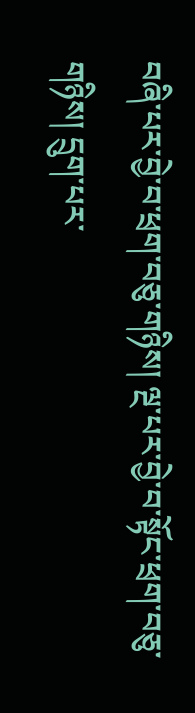བཞི་པར་བྱེ་བ་ཕྲག་བཅུ་གཉིས། ལྔ་པར་བྱེ་བ་སྟོང་ཕྲག་བཅུ་གཉིས། དྲུག་པར་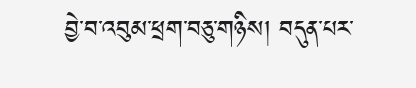བྱེ་བ་འབུམ་ཕྲག་བཅུ་གཉིས། བདུན་པར་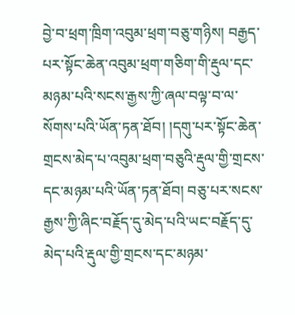བྱེ་བ་ཕྲག་ཁྲིག་འབུམ་ཕྲག་བཅུ་གཉིས། བརྒྱད་པར་སྟོང་ཆེན་འབུམ་ཕྲག་གཅིག་གི་རྡུལ་དང་མཉམ་པའི་སངས་རྒྱས་ཀྱི་ཞལ་བལྟ་བ་ལ་སོགས་པའི་ཡོན་ཏན་ཐོབ། །དགུ་པར་སྟོང་ཆེན་གྲངས་མེད་པ་འབུམ་ཕྲག་བཅུའི་རྡུལ་གྱི་གྲངས་དང་མཉམ་པའི་ཡོན་ཏན་ཐོབ། བཅུ་པར་སངས་རྒྱས་ཀྱི་ཞིང་བརྗོད་དུ་མེད་པའི་ཡང་བརྗོད་དུ་མེད་པའི་རྡུལ་གྱི་གྲངས་དང་མཉམ་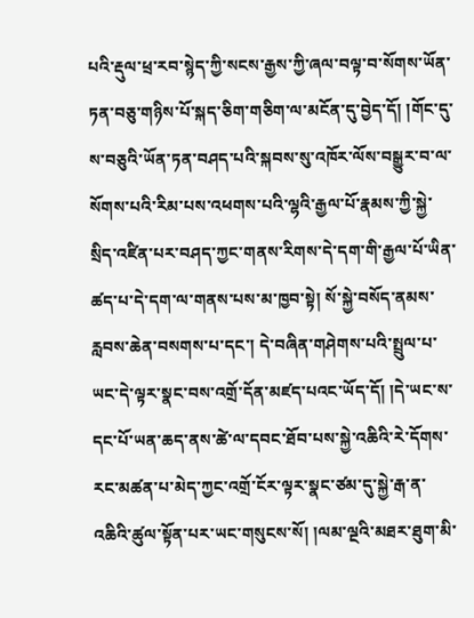པའི་རྡུལ་ཕྲ་རབ་སྙེད་ཀྱི་སངས་རྒྱས་ཀྱི་ཞལ་བལྟ་བ་སོགས་ཡོན་ཏན་བཅུ་གཉིས་པོ་སྐད་ཅིག་གཅིག་ལ་མངོན་དུ་བྱེད་དོ། །གོང་དུ་ས་བཅུའི་ཡོན་ཏན་བཤད་པའི་སྐབས་སུ་འཁོར་ལོས་བསྒྱུར་བ་ལ་སོགས་པའི་རིམ་པས་འཕགས་པའི་ལྷའི་རྒྱལ་པོ་རྣམས་ཀྱི་སྐྱེ་སྲིད་འཛིན་པར་བཤད་ཀྱང་གནས་རིགས་དེ་དག་གི་རྒྱལ་པོ་ཡིན་ཚད་པ་དེ་དག་ལ་གནས་པས་མ་ཁྱབ་སྟེ། སོ་སྐྱེ་བསོད་ནམས་རླབས་ཆེན་བསགས་པ་དང་། དེ་བཞིན་གཤེགས་པའི་སྤྲུལ་པ་ཡང་དེ་ལྟར་སྣང་བས་འགྲོ་དོན་མཛད་པའང་ཡོད་དོ། །དེ་ཡང་ས་དང་པོ་ཡན་ཆད་ནས་ཚེ་ལ་དབང་ཐོབ་པས་སྐྱེ་འཆིའི་རེ་དོགས་རང་མཚན་པ་མེད་ཀྱང་འགྲོ་ངོར་ལྟར་སྣང་ཙམ་དུ་སྐྱེ་རྒ་ན་འཆིའི་ཚུལ་སྟོན་པར་ཡང་གསུངས་སོ། །ལམ་ལྔའི་མཐར་ཐུག་མི་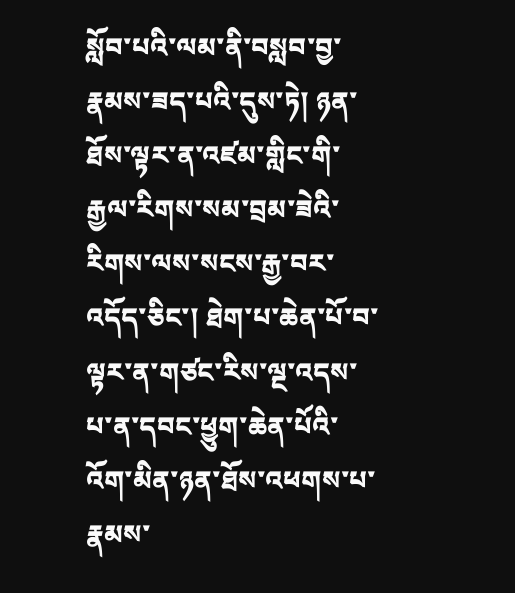སློབ་པའི་ལམ་ནི་བསླབ་བྱ་རྣམས་ཟད་པའི་དུས་ཏེ། ཉན་ཐོས་ལྟར་ན་འཛམ་གླིང་གི་རྒྱལ་རིགས་སམ་བྲམ་ཟེའི་རིགས་ལས་སངས་རྒྱ་བར་འདོད་ཅིང་། ཐེག་པ་ཆེན་པོ་བ་ལྟར་ན་གཙང་རིས་ལྔ་འདས་པ་ན་དབང་ཕྱུག་ཆེན་པོའི་འོག་མིན་ཉན་ཐོས་འཕགས་པ་རྣམས་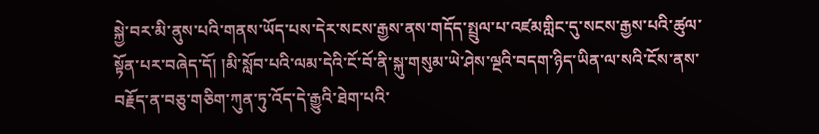སྐྱེ་བར་མི་ནུས་པའི་གནས་ཡོད་པས་དེར་སངས་རྒྱས་ནས་གདོད་སྤྲུལ་པ་འཛམགླིང་དུ་སངས་རྒྱས་པའི་ཚུལ་སྟོན་པར་བཞེད་དོ། །མི་སློབ་པའི་ལམ་དེའི་ངོ་བོ་ནི་སྐུ་གསུམ་ཡེ་ཤེས་ལྔའི་བདག་ཉིད་ཡིན་ལ་སའི་ངོས་ནས་བརྗོད་ན་བཅུ་གཅིག་ཀུན་ཏུ་འོད་དེ་རྒྱུའི་ཐེག་པའི་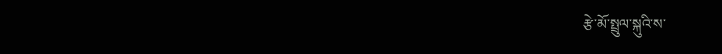རྩེ་མོ་སྤྲུལ་སྐུའི་ས་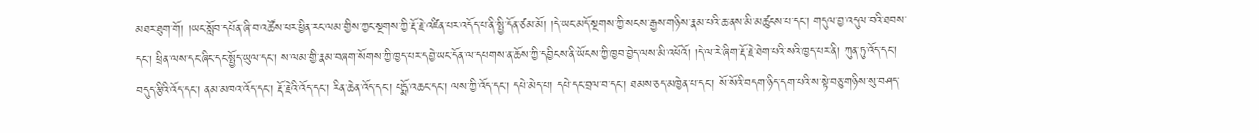མཐར་ཐུག་གོ། །ཡང་སློབ་དཔོན་ཞི་བ་འཚོས་ཕར་ཕྱིན་རང་ལམ་གྱིས་ཀྱང་སྔགས་ཀྱི་རྡོ་རྗེ་འཛིན་པར་འདོད་པ་ནི་སྤྱི་དོན་ཙམ་མོ། །དེ་ཡང་མདོ་སྔགས་ཀྱི་སངས་རྒྱས་གཉིས་རྣམ་པའི་ཆ་ནས་མི་མཚུངས་པ་དང་། གདུལ་བྱ་འདུལ་བའི་ཐབས་དང་། ཕྲིན་ལས་དང་ཞིང་དང་སྤྱོད་ཡུལ་དང་། ས་ལམ་གྱི་རྣམ་བཞག་སོགས་ཀྱི་ཁྱད་པར་དབྱེ་ཡང་དོན་ལ་དཔགས་ན་ཆོས་ཀྱི་དབྱིངས་ནི་ཡོངས་ཀྱི་ཁྱབ་བྱེད་ལས་མི་འཕོའོ། །དེ་ལ་རེ་ཞིག་རྡོ་རྗེ་ཐེག་པའི་སའི་ཁྱད་པར་ནི། ཀུན་ཏུ་འོད་དང་། བདུད་རྩིའི་འོད་དང་། ནམ་མཁའ་འོད་དང་། རྡོ་རྗེའི་འོད་དང་། རིན་ཆེན་འོད་དང་། པདྨོ་འཆང་དང་། ལས་ཀྱི་འོད་དང་། དཔེ་མེད་པ། དཔེ་དང་བྲལ་བ་དང་། ཐམས་ཅད་མཁྱེན་པ་དང་། སོ་སོའི་བདག་ཉིད་དག་པའི་ས་སྟེ་བཅུ་གཉིས་སུ་བཤད་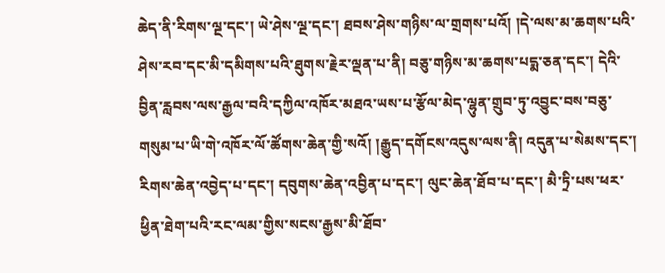ཆེད་ནི་རིགས་ལྔ་དང་། ཡེ་ཤེས་ལྔ་དང་། ཐབས་ཤེས་གཉིས་ལ་གྲགས་པའོ། །དེ་ལས་མ་ཆགས་པའི་ཤེས་རབ་དང་མི་དམིགས་པའི་ཐུགས་རྗེར་ལྡན་པ་ནི། བཅུ་གཉིས་མ་ཆགས་པདྨ་ཅན་དང་། དེའི་བྱིན་རླབས་ལས་རྒྱལ་བའི་དཀྱིལ་འཁོར་མཐའ་ཡས་པ་རྩོལ་མེད་ལྷུན་གྲུབ་ཏུ་འབྱུང་བས་བཅུ་གསུམ་པ་ཡི་གེ་འཁོར་ལོ་ཚོགས་ཆེན་གྱི་སའོ། །རྒྱུད་དགོངས་འདུས་ལས་ནི། འདུན་པ་སེམས་དང་། རིགས་ཆེན་འབྱེད་པ་དང་། དབུགས་ཆེན་འབྱིན་པ་དང་། ལུང་ཆེན་ཐོབ་པ་དང་། མཻ་ཏྲི་པས་ཕར་ཕྱིན་ཐེག་པའི་རང་ལམ་གྱིས་སངས་རྒྱས་མི་ཐོབ་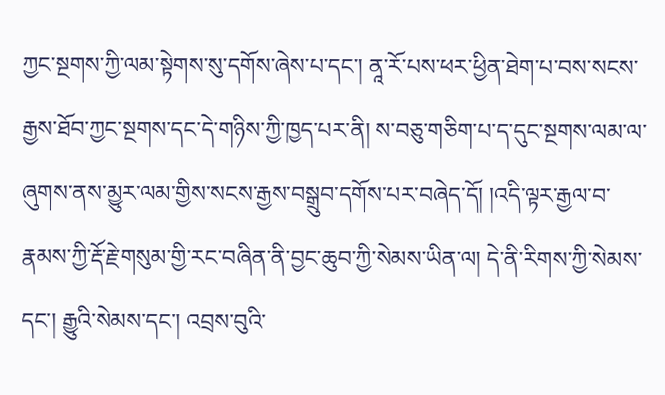ཀྱང་སྔགས་ཀྱི་ལམ་སྟེགས་སུ་དགོས་ཞེས་པ་དང་། ནཱ་རོ་པས་ཕར་ཕྱིན་ཐེག་པ་བས་སངས་རྒྱས་ཐོབ་ཀྱང་སྔགས་དང་དེ་གཉིས་ཀྱི་ཁྱད་པར་ནི། ས་བཅུ་གཅིག་པ་ད་དུང་སྔགས་ལམ་ལ་ཞུགས་ནས་མྱུར་ལམ་གྱིས་སངས་རྒྱས་བསྒྲུབ་དགོས་པར་བཞེད་དོ། །འདི་ལྟར་རྒྱལ་བ་རྣམས་ཀྱི་རྡོ་རྗེ་གསུམ་གྱི་རང་བཞིན་ནི་བྱང་ཆུབ་ཀྱི་སེམས་ཡིན་ལ། དེ་ནི་རིགས་ཀྱི་སེམས་དང་། རྒྱུའི་སེམས་དང་། འབྲས་བུའི་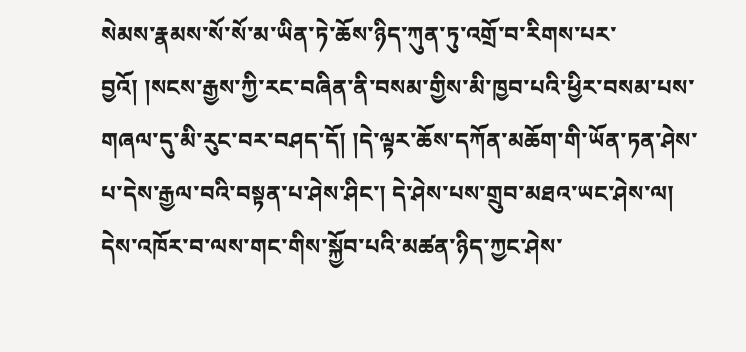སེམས་རྣམས་སོ་སོ་མ་ཡིན་ཏེ་ཆོས་ཉིད་ཀུན་ཏུ་འགྲོ་བ་རིགས་པར་བྱའོ། །སངས་རྒྱས་ཀྱི་རང་བཞིན་ནི་བསམ་གྱིས་མི་ཁྱབ་པའི་ཕྱིར་བསམ་པས་གཞལ་དུ་མི་རུང་བར་བཤད་དོ། །དེ་ལྟར་ཆོས་དཀོན་མཆོག་གི་ཡོན་ཏན་ཤེས་པ་དེས་རྒྱལ་བའི་བསྟན་པ་ཤེས་ཤིང་། དེ་ཤེས་པས་གྲུབ་མཐའ་ཡང་ཤེས་ལ། དེས་འཁོར་བ་ལས་གང་གིས་སྐྱོབ་པའི་མཚན་ཉིད་ཀྱང་ཤེས་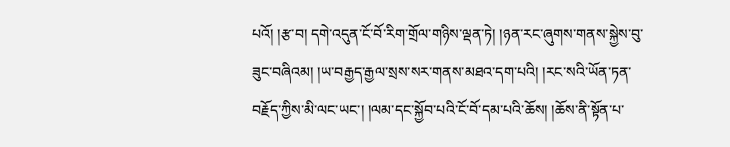པའོ། །རྩ་བ། དགེ་འདུན་ངོ་བོ་རིག་གྲོལ་གཉིས་ལྡན་ཏེ། །ཉན་རང་ཞུགས་གནས་སྐྱེས་བུ་ཟུང་བཞིའམ། །ཡ་བརྒྱད་རྒྱལ་སྲས་སར་གནས་མཐའ་དག་པའི། །རང་སའི་ཡོན་ཏན་བརྗོད་ཀྱིས་མི་ལང་ཡང་། །ལམ་དང་སྐྱོབ་པའི་ངོ་བོ་དམ་པའི་ཆོས། །ཆོས་ནི་སྟོན་པ་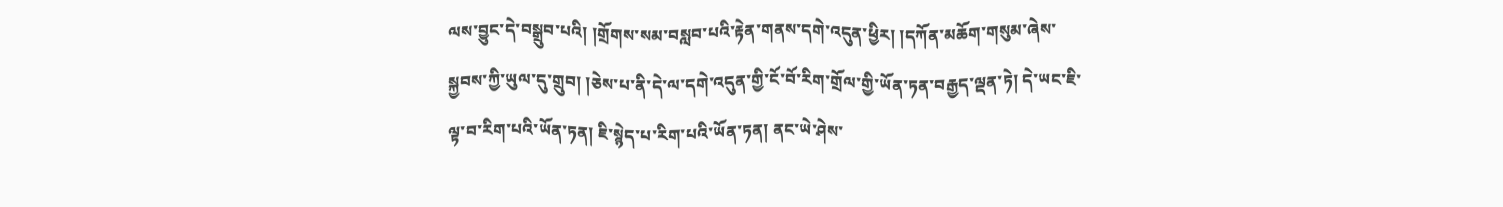ལས་བྱུང་དེ་བསྒྲུབ་པའི། །གྲོགས་སམ་བསླབ་པའི་རྟེན་གནས་དགེ་འདུན་ཕྱིར། །དཀོན་མཆོག་གསུམ་ཞེས་སྐྱབས་ཀྱི་ཡུལ་དུ་གྲུབ། །ཅེས་པ་ནི་དེ་ལ་དགེ་འདུན་གྱི་ངོ་བོ་རིག་གྲོལ་གྱི་ཡོན་ཏན་བརྒྱད་ལྡན་ཏེ། དེ་ཡང་ཇི་ལྟ་བ་རིག་པའི་ཡོན་ཏན། ཇི་སྙེད་པ་རིག་པའི་ཡོན་ཏན། ནང་ཡེ་ཤེས་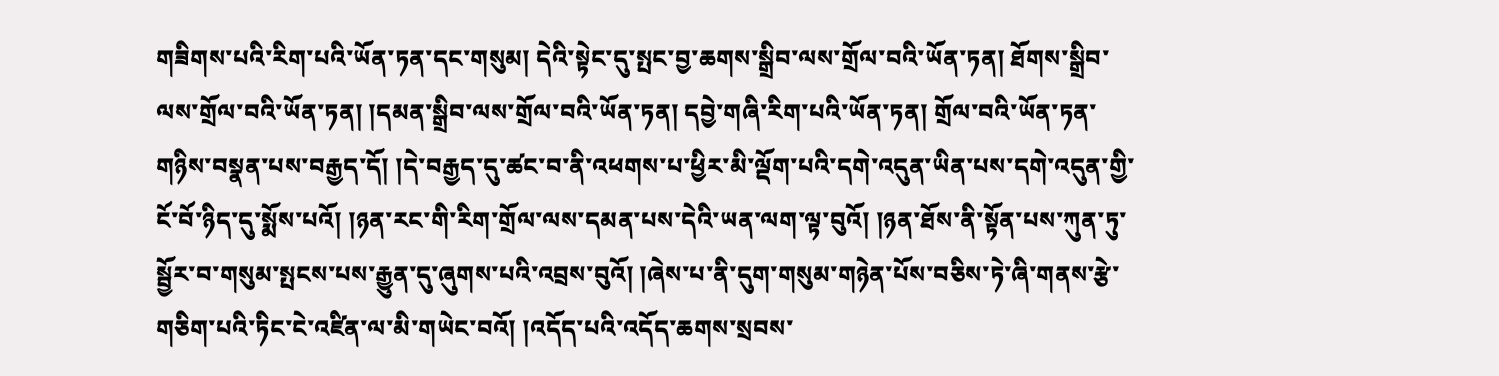གཟིགས་པའི་རིག་པའི་ཡོན་ཏན་དང་གསུམ། དེའི་སྟེང་དུ་སྤང་བྱ་ཆགས་སྒྲིབ་ལས་གྲོལ་བའི་ཡོན་ཏན། ཐོགས་སྒྲིབ་ལས་གྲོལ་བའི་ཡོན་ཏན། །དམན་སྒྲིབ་ལས་གྲོལ་བའི་ཡོན་ཏན། དབྱེ་གཞི་རིག་པའི་ཡོན་ཏན། གྲོལ་བའི་ཡོན་ཏན་གཉིས་བསྣན་པས་བརྒྱད་དོ། །དེ་བརྒྱད་དུ་ཚང་བ་ནི་འཕགས་པ་ཕྱིར་མི་ལྡོག་པའི་དགེ་འདུན་ཡིན་པས་དགེ་འདུན་གྱི་ངོ་བོ་ཉིད་དུ་སྨོས་པའོ། །ཉན་རང་གི་རིག་གྲོལ་ལས་དམན་པས་དེའི་ཡན་ལག་ལྟ་བུའོ། །ཉན་ཐོས་ནི་སྟོན་པས་ཀུན་ཏུ་སྦྱོར་བ་གསུམ་སྤངས་པས་རྒྱུན་དུ་ཞུགས་པའི་འབྲས་བུའོ། །ཞེས་པ་ནི་དུག་གསུམ་གཉེན་པོས་བཅིས་ཏེ་ཞི་གནས་རྩེ་གཅིག་པའི་ཏིང་ངེ་འཛིན་ལ་མི་གཡེང་བའོ། །འདོད་པའི་འདོད་ཆགས་སྲབས་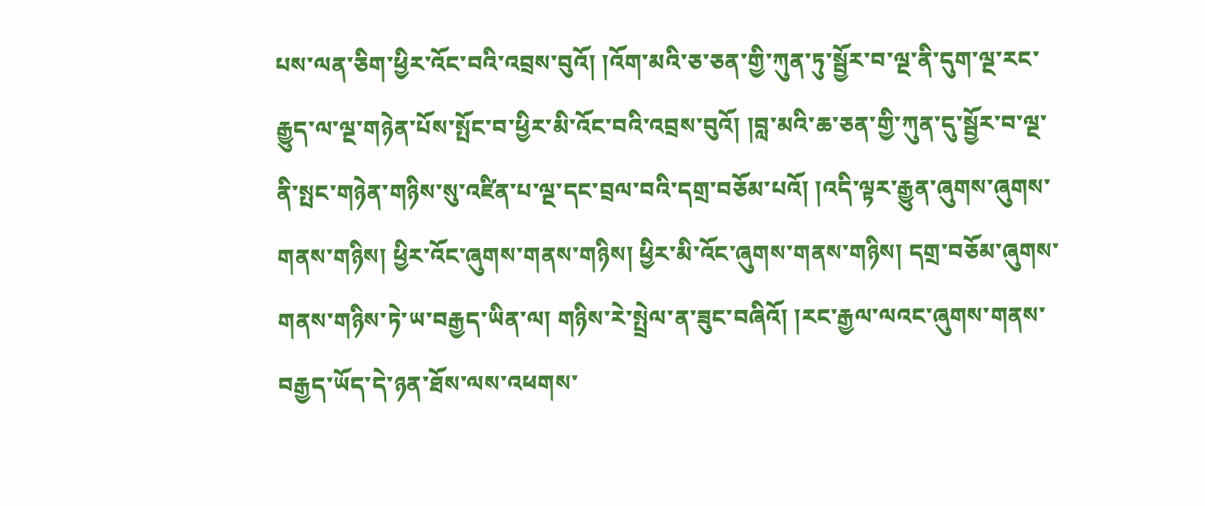པས་ལན་ཅིག་ཕྱིར་འོང་བའི་འབྲས་བུའོ། །འོག་མའི་ཅ་ཅན་གྱི་ཀུན་ཏུ་སྦྱོར་བ་ལྔ་ནི་དུག་ལྔ་རང་རྒྱུད་ལ་ལྔ་གཉེན་པོས་སྤོང་བ་ཕྱིར་མི་འོང་བའི་འབྲས་བུའོ། །བླ་མའི་ཆ་ཅན་གྱི་ཀུན་དུ་སྦྱོར་བ་ལྔ་ནི་སྤང་གཉེན་གཉིས་སུ་འཛིན་པ་ལྔ་དང་བྲལ་བའི་དགྲ་བཅོམ་པའོ། །འདི་ལྟར་རྒྱུན་ཞུགས་ཞུགས་གནས་གཉིས། ཕྱིར་འོང་ཞུགས་གནས་གཉིས། ཕྱིར་མི་འོང་ཞུགས་གནས་གཉིས། དགྲ་བཅོམ་ཞུགས་གནས་གཉིས་ཏེ་ཡ་བརྒྱད་ཡིན་ལ། གཉིས་རེ་སྤྲེལ་ན་ཟུང་བཞིའོ། །རང་རྒྱལ་ལའང་ཞུགས་གནས་བརྒྱད་ཡོད་དེ་ཉན་ཐོས་ལས་འཕགས་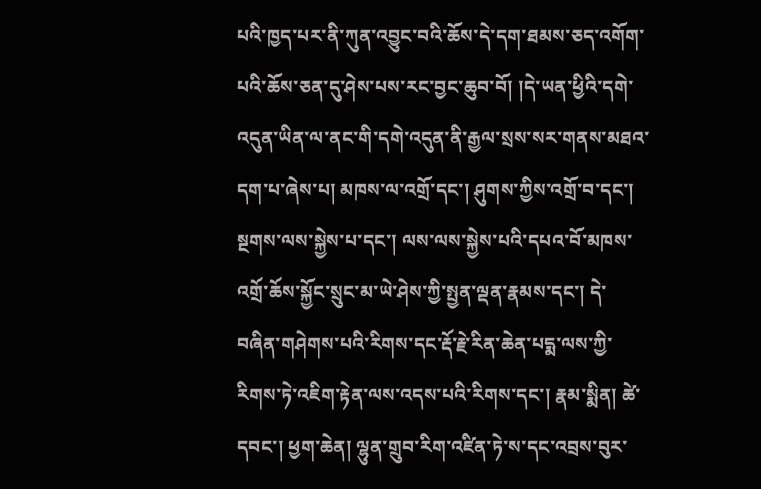པའི་ཁྱད་པར་ནི་ཀུན་འབྱུང་བའི་ཆོས་དེ་དག་ཐམས་ཅད་འགོག་པའི་ཆོས་ཅན་དུ་ཤེས་པས་རང་བྱང་ཆུབ་བོ། །དེ་ཡན་ཕྱིའི་དགེ་འདུན་ཡིན་ལ་ནང་གི་དགེ་འདུན་ནི་རྒྱལ་སྲས་སར་གནས་མཐའ་དག་པ་ཞེས་པ། མཁས་ལ་འགྲོ་དང་། ཤུགས་ཀྱིས་འགྲོ་བ་དང་། སྔགས་ལས་སྐྱེས་པ་དང་། ལས་ལས་སྐྱེས་པའི་དཔའ་བོ་མཁས་འགྲོ་ཆོས་སྐྱོང་སྲུང་མ་ཡེ་ཤེས་ཀྱི་སྤྱན་ལྡན་རྣམས་དང་། དེ་བཞིན་གཤེགས་པའི་རིགས་དང་རྡོ་རྗེ་རིན་ཆེན་པདྨ་ལས་ཀྱི་རིགས་ཏེ་འཇིག་རྟེན་ལས་འདས་པའི་རིགས་དང་། རྣམ་སྨིན། ཚེ་དབང་། ཕྱག་ཆེན། ལྷུན་གྲུབ་རིག་འཛིན་ཏེ་ས་དང་འབྲས་བུར་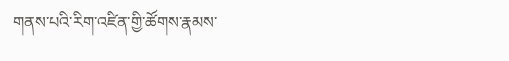གནས་པའི་རིག་འཛིན་གྱི་ཚོགས་རྣམས་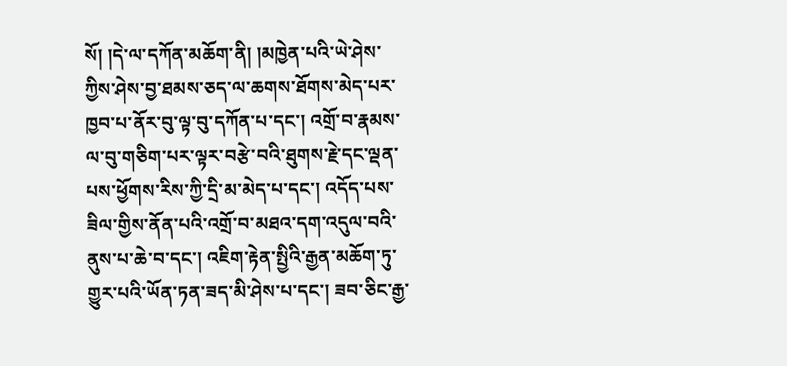སོ། །དེ་ལ་དཀོན་མཆོག་ནི། །མཁྱེན་པའི་ཡེ་ཤེས་ཀྱིས་ཤེས་བྱ་ཐམས་ཅད་ལ་ཆགས་ཐོགས་མེད་པར་ཁྱབ་པ་ནོར་བུ་ལྟ་བུ་དཀོན་པ་དང་། འགྲོ་བ་རྣམས་ལ་བུ་གཅིག་པར་ལྟར་བརྩེ་བའི་ཐུགས་རྗེ་དང་ལྡན་པས་ཕྱོགས་རིས་ཀྱི་དྲི་མ་མེད་པ་དང་། འདོད་པས་ཟིལ་གྱིས་ནོན་པའི་འགྲོ་བ་མཐའ་དག་འདུལ་བའི་ནུས་པ་ཆེ་བ་དང་། འཇིག་རྟེན་སྤྱིའི་རྒྱན་མཆོག་ཏུ་གྱུར་པའི་ཡོན་ཏན་ཟད་མི་ཤེས་པ་དང་། ཟབ་ཅིང་རྒྱ་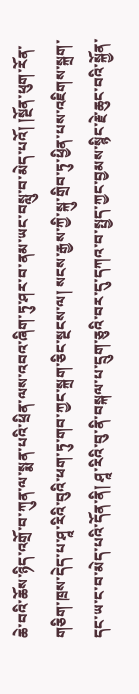ཆེ་བའི་ཆོས་ཉིད་འགྲོ་བ་ཀུན་ལ་སྨན་པའི་ཕྲིན་ལས་འབའ་ཞིག་ཏུ་ཤར་བ་ནམ་ཡང་བསླུ་བ་མེད་པའོ། །སྔོན་ཕུག་རོན་གཅིག་ཁྲས་དེད་པ་ཤཱ་རིའི་བུའི་ཕག་ཏུ་གབ་ཀྱང་སྐྲག་ཅིང་སྔངས་ལ། སངས་རྒྱས་ཀྱི་སྐུ་གྲིབ་ཏུ་ཕྱིན་པས་འཇིགས་སྐྲག་དང་ཡ་ང་བ་མེད་པའི་དོན་ནི། ཤཱ་རིའི་བུ་ནི་བསྐལ་པ་དྲུག་ཅུའི་བར་དུ་དཀའ་བ་སྤྱད་ཀྱང་བྱམས་སྙིང་རྗེ་ཆུང་བའི་སྐྱོན་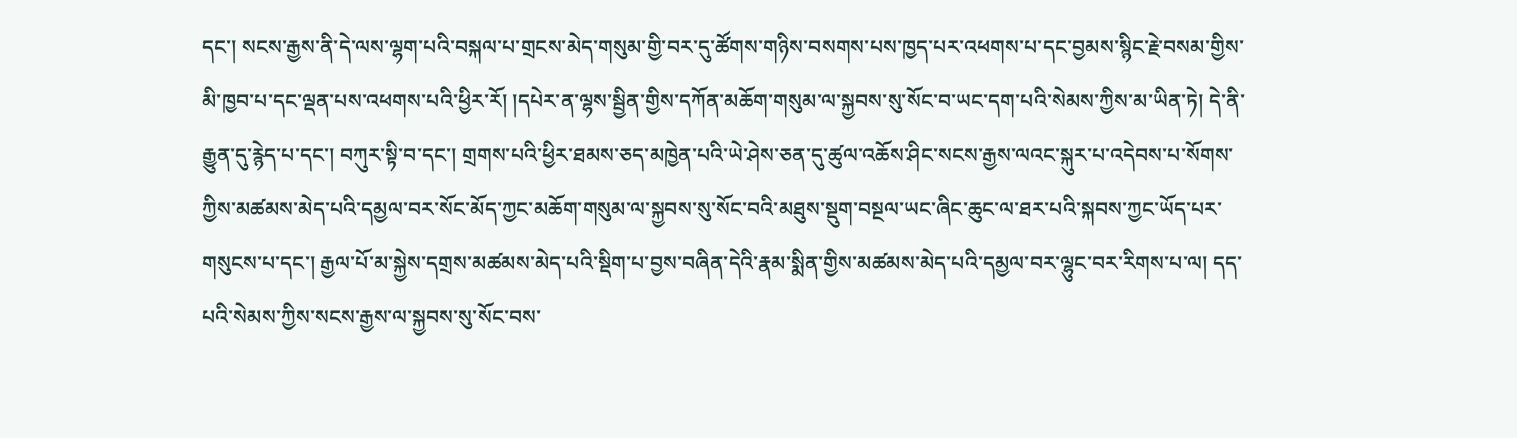དང་། སངས་རྒྱས་ནི་དེ་ལས་ལྷག་པའི་བསྐལ་པ་གྲངས་མེད་གསུམ་གྱི་བར་དུ་ཚོགས་གཉིས་བསགས་པས་ཁྱད་པར་འཕགས་པ་དང་བྱམས་སྙིང་རྗེ་བསམ་གྱིས་མི་ཁྱབ་པ་དང་ལྡན་པས་འཕགས་པའི་ཕྱིར་རོ། །དཔེར་ན་ལྷས་སྦྱིན་གྱིས་དཀོན་མཆོག་གསུམ་ལ་སྐྱབས་སུ་སོང་བ་ཡང་དག་པའི་སེམས་ཀྱིས་མ་ཡིན་ཏེ། དེ་ནི་རྒྱུན་དུ་རྙེད་པ་དང་། བཀུར་སྟི་བ་དང་། གྲགས་པའི་ཕྱིར་ཐམས་ཅད་མཁྱེན་པའི་ཡེ་ཤེས་ཅན་དུ་ཚུལ་འཆོས་ཤིང་སངས་རྒྱས་ལའང་སྐུར་པ་འདེབས་པ་སོགས་ཀྱིས་མཚམས་མེད་པའི་དམྱལ་བར་སོང་མོད་ཀྱང་མཆོག་གསུམ་ལ་སྐྱབས་སུ་སོང་བའི་མཐུས་སྡུག་བསྔལ་ཡང་ཞིང་ཆུང་ལ་ཐར་པའི་སྐབས་ཀྱང་ཡོད་པར་གསུངས་པ་དང་། རྒྱལ་པོ་མ་སྐྱེས་དགྲས་མཚམས་མེད་པའི་སྡིག་པ་བྱས་བཞིན་དེའི་རྣམ་སྨིན་གྱིས་མཚམས་མེད་པའི་དམྱལ་བར་ལྷུང་བར་རིགས་པ་ལ། དད་པའི་སེམས་ཀྱིས་སངས་རྒྱས་ལ་སྐྱབས་སུ་སོང་བས་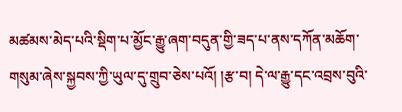མཚམས་མེད་པའི་སྡིག་པ་མྱོང་རྒྱུ་ཞག་བདུན་གྱི་ཟད་པ་ནས་དཀོན་མཆོག་གསུམ་ཞེས་སྐྱབས་ཀྱི་ཡུལ་དུ་གྲུབ་ཅེས་པའོ། །རྩ་བ། དེ་ལ་རྒྱུ་དང་འབྲས་བུའི་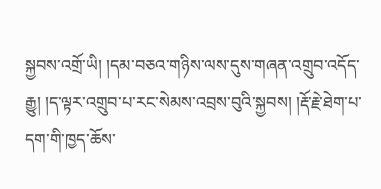སྐྱབས་འགྲོ་ཡི། །དམ་བཅའ་གཉིས་ལས་དུས་གཞན་འགྲུབ་འདོད་རྒྱུ། །ད་ལྟར་འགྲུབ་པ་རང་སེམས་འབྲས་བུའི་སྐྱབས། །རྡོ་རྗེ་ཐེག་པ་དག་གི་ཁྱད་ཆོས་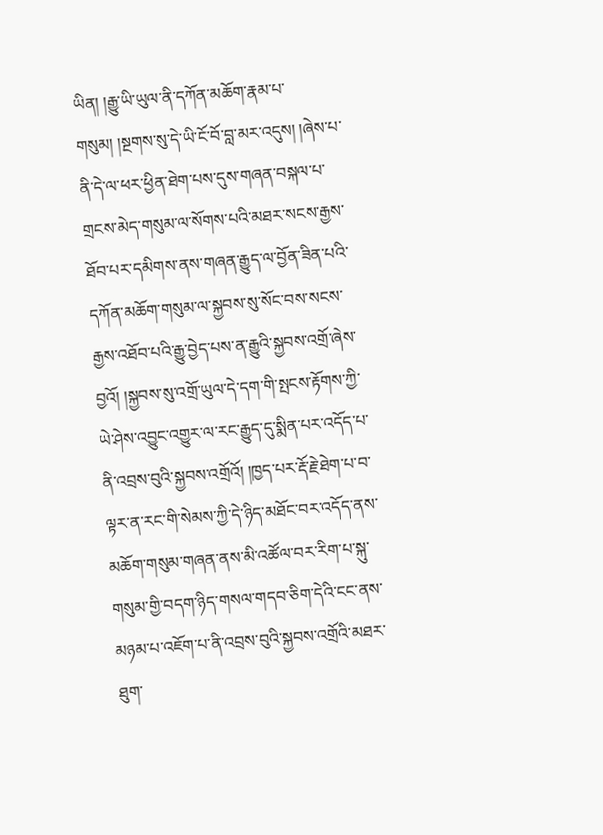ཡིན། །རྒྱུ་ཡི་ཡུལ་ནི་དཀོན་མཆོག་རྣམ་པ་གསུམ། །སྔགས་སུ་དེ་ཡི་ངོ་བོ་བླ་མར་འདུས། །ཞེས་པ་ནི་དེ་ལ་ཕར་ཕྱིན་ཐེག་པས་དུས་གཞན་བསྐལ་པ་གྲངས་མེད་གསུམ་ལ་སོགས་པའི་མཐར་སངས་རྒྱས་ཐོབ་པར་དམིགས་ནས་གཞན་རྒྱུད་ལ་བྱོན་ཟིན་པའི་དཀོན་མཆོག་གསུམ་ལ་སྐྱབས་སུ་སོང་བས་སངས་རྒྱས་འཐོབ་པའི་རྒྱུ་བྱེད་པས་ན་རྒྱུའི་སྐྱབས་འགྲོ་ཞེས་བྱའོ། །སྐྱབས་སུ་འགྲོ་ཡུལ་དེ་དག་གི་སྤངས་རྟོགས་ཀྱི་ཡེ་ཤེས་འབྱུང་འགྱུར་ལ་རང་རྒྱུད་དུ་སྨིན་པར་འདོད་པ་ནི་འབྲས་བུའི་སྐྱབས་འགྲོའོ། །ཁྱད་པར་རྡོ་རྗེ་ཐེག་པ་བ་ལྟར་ན་རང་གི་སེམས་ཀྱི་དེ་ཉིད་མཐོང་བར་འདོད་ནས་མཆོག་གསུམ་གཞན་ནས་མི་འཚོལ་བར་རིག་པ་སྐུ་གསུམ་གྱི་བདག་ཉིད་གསལ་གདབ་ཅིག་དེའི་ངང་ནས་མཉམ་པ་འཇོག་པ་ནི་འབྲས་བུའི་སྐྱབས་འགྲོའི་མཐར་ཐུག་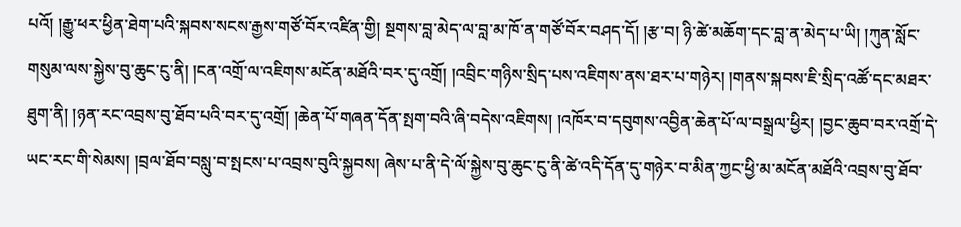པའོ། །རྒྱུ་ཕར་ཕྱིན་ཐེག་པའི་སྐབས་སངས་རྒྱས་གཙོ་བོར་འཛིན་གྱི། སྔགས་བླ་མེད་ལ་བླ་མ་ཁོ་ན་གཙོ་བོར་བཤད་དོ། །རྩ་བ། ཉི་ཚེ་མཆོག་དང་བླ་ན་མེད་པ་ཡི། །ཀུན་སློང་གསུམ་ལས་སྐྱེས་བུ་ཆུང་ངུ་ནི། །ངན་འགྲོ་ལ་འཇིགས་མངོན་མཐོའི་བར་དུ་འགྲོ། །འབྲིང་གཉིས་སྲིད་པས་འཇིགས་ནས་ཐར་པ་གཉེར། །གནས་སྐབས་ཇི་སྲིད་འཚོ་དང་མཐར་ཐུག་ནི། །ཉན་རང་འབྲས་བུ་ཐོབ་པའི་བར་དུ་འགྲོ། །ཆེན་པོ་གཞན་དོན་སྤག་བའི་ཞི་བདེས་འཇིགས། །འཁོར་བ་དབུགས་འབྱིན་ཆེན་པོ་ལ་བསྒྲལ་ཕྱིར། །བྱང་ཆུབ་བར་འགྲོ་དེ་ཡང་རང་གི་སེམས། །བྲལ་ཐོབ་བསླུ་བ་སྤངས་པ་འབྲས་བུའི་སྐྱབས། ཞེས་པ་ནི་དེ་ལོ་སྐྱེས་བུ་ཆུང་ངུ་ནི་ཚེ་འདི་དོན་དུ་གཉེར་བ་མིན་ཀྱང་ཕྱི་མ་མངོན་མཐོའི་འབྲས་བུ་ཐོབ་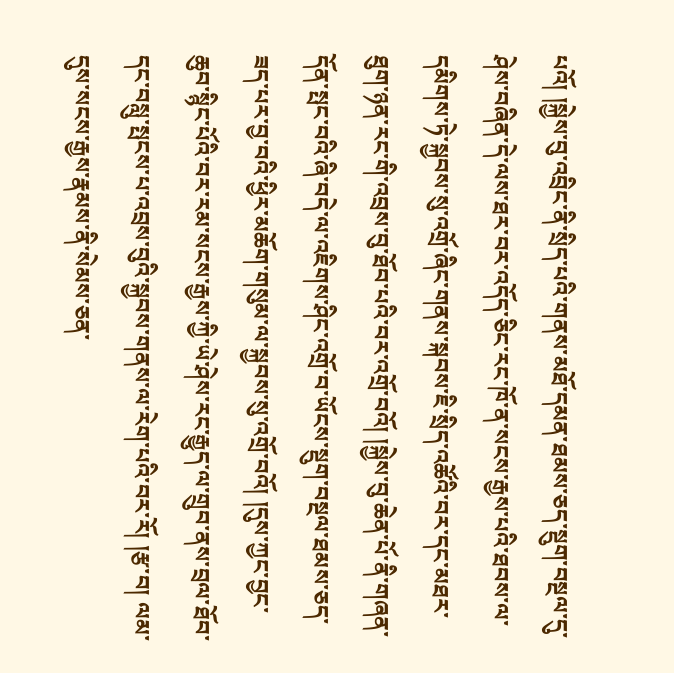པའོ། །སྐྱེས་བུ་འབྲིང་ནི་སྲིད་པའི་གནས་མཐོ་དམན་ཐམས་ཅད་སྡུག་བསྔལ་དུ་ཤེས་བཞིན་དེ་ལས་ཐར་བར་འདོད་ཅིང་རང་ཁོ་ན་སངས་རྒྱས་པའི་ཐབས་ལ་དམིགས་ཏེ་སྐྱབས་སུ་འགྲོ་ཞིང་གནས་སྐབས་ཇི་སྲིད་འཚོའི་བར་དང་མཐར་ཐུག་ཉན་རང་གི་འབྲས་བུ་ཐོབ་པའི་བར་འགྲོ་བའོ། །སྐྱེས་བུ་ཆེན་པོ་ནི་གཞན་དོན་སྤང་བའི་ཞི་བདེ་ལ་འཇིགས་ཤིང་འགྲོ་བ་ཡོངས་སྡུག་བསྔལ་ཐམས་ཅད་ཟད་པར་བྱ་བའི་ཕྱིར་མཆོག་གསུམ་ལ་སྐྱབས་སུ་འགྲོ་བའོ། །དུས་ཀྱང་བྱང་ཆུབ་སྙིང་པོའི་བར་རམ་སངས་རྒྱས་ཀྱི་ཡེ་ཤེས་རང་རྒྱུད་ལ་གྲུབ་ནས་བྲལ་ཐོབ་དང་བསླུ་སྤངས་པ་འབྲས་བུའི་སྐྱབས་གནས་ལ་རེག་པའི་བར་རོ། །རྩ་བ། ལམ་དུས་སངས་རྒྱས་རྣམས་ནི་སེམས་ཅན་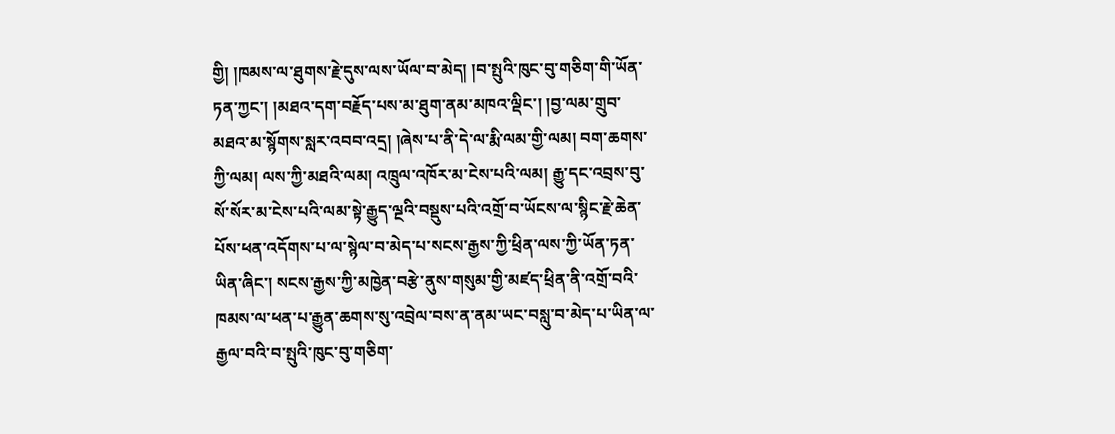གྱི། །ཁམས་ལ་ཐུགས་རྗེ་དུས་ལས་ཡོལ་བ་མེད། །བ་སྤུའི་ཁུང་བུ་གཅིག་གི་ཡོན་ཏན་ཀྱང་། །མཐའ་དག་བརྗོད་པས་མ་ཐུག་ནམ་མཁའ་ལྡིང་། །བྱ་ལམ་གྲུབ་མཐའ་མ་སྙོགས་སླར་འབབ་འདྲ། །ཞེས་པ་ནི་དེ་ལ་རྨི་ལམ་གྱི་ལམ། བག་ཆགས་ཀྱི་ལམ། ལས་ཀྱི་མཐའི་ལམ། འཁྲུལ་འཁོར་མ་ངེས་པའི་ལམ། རྒྱུ་དང་འབྲས་བུ་སོ་སོར་མ་ངེས་པའི་ལམ་སྟེ་རྒྱུད་ལྔའི་བསྡུས་པའི་འགྲོ་བ་ཡོངས་ལ་སྙིང་རྗེ་ཆེན་པོས་ཕན་འདོགས་པ་ལ་སྙེལ་བ་མེད་པ་སངས་རྒྱས་ཀྱི་ཕྲིན་ལས་ཀྱི་ཡོན་ཏན་ཡིན་ཞིང་། སངས་རྒྱས་ཀྱི་མཁྱེན་བརྩེ་ནུས་གསུམ་གྱི་མཛད་ཕྲིན་ནི་འགྲོ་བའི་ཁམས་ལ་ཕན་པ་རྒྱུན་ཆགས་སུ་འབྲེལ་བས་ན་ནམ་ཡང་བསླུ་བ་མེད་པ་ཡིན་ལ་རྒྱལ་བའི་བ་སྤུའི་ཁུང་བུ་གཅིག་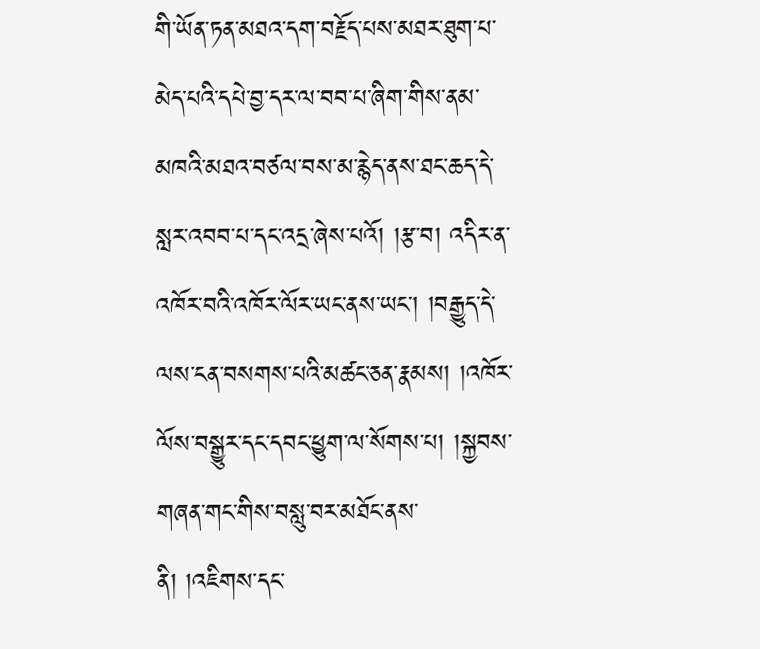གི་ཡོན་ཏན་མཐའ་དག་བརྗོད་པས་མཐར་ཐུག་པ་མེད་པའི་དཔེ་བྱ་དར་ལ་བབ་པ་ཞིག་གིས་ནམ་མཁའི་མཐའ་བཙལ་བས་མ་རྙེད་ནས་ཐང་ཆད་དེ་སླར་འབབ་པ་དང་འདྲ་ཞེས་པའོ། །རྩ་བ། འདིར་ན་འཁོར་བའི་འཁོར་ལོར་ཡང་ནས་ཡང་། །བརྒྱུད་དེ་ལས་ངན་བསགས་པའི་མཚང་ཅན་རྣམས། །འཁོར་ལོས་བསྒྱུར་དང་དབང་ཕྱུག་ལ་སོགས་པ། །སྐྱབས་གཞན་གང་གིས་བསླུ་བར་མཐོང་ནས་ནི། །འཇིགས་དང་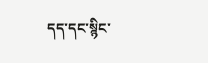དད་དང་སྙིང་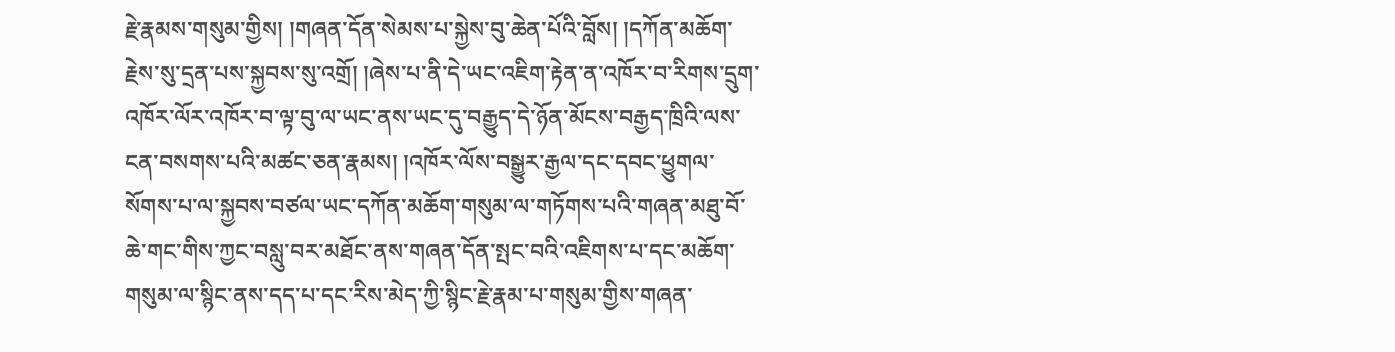རྗེ་རྣམས་གསུམ་གྱིས། །གཞན་དོན་སེམས་པ་སྐྱེས་བུ་ཆེན་པོའི་བློས། །དཀོན་མཆོག་རྗེས་སུ་དྲན་པས་སྐྱབས་སུ་འགྲོ། །ཞེས་པ་ནི་དེ་ཡང་འཇིག་རྟེན་ན་འཁོར་བ་རིགས་དྲུག་འཁོར་ལོར་འཁོར་བ་ལྟ་བུ་ལ་ཡང་ནས་ཡང་དུ་བརྒྱུད་དེ་ཉོན་མོངས་བརྒྱད་ཁྲིའི་ལས་ངན་བསགས་པའི་མཚང་ཅན་རྣམས། །འཁོར་ལོས་བསྒྱུར་རྒྱལ་དང་དབང་ཕྱུགལ་སོགས་པ་ལ་སྐྱབས་བཙལ་ཡང་དཀོན་མཆོག་གསུམ་ལ་གཏོགས་པའི་གཞན་མཐུ་བོ་ཆེ་གང་གིས་ཀྱང་བསླུ་བར་མཐོང་ནས་གཞན་དོན་སྤང་བའི་འཇིགས་པ་དང་མཆོག་གསུམ་ལ་སྙིང་ནས་དད་པ་དང་རིས་མེད་ཀྱི་སྙིང་རྗེ་རྣམ་པ་གསུམ་གྱིས་གཞན་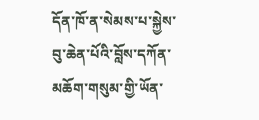དོན་ཁོ་ན་སེམས་པ་སྐྱེས་བུ་ཆེན་པོའི་བློས་དཀོན་མཆོག་གསུམ་གྱི་ཡོན་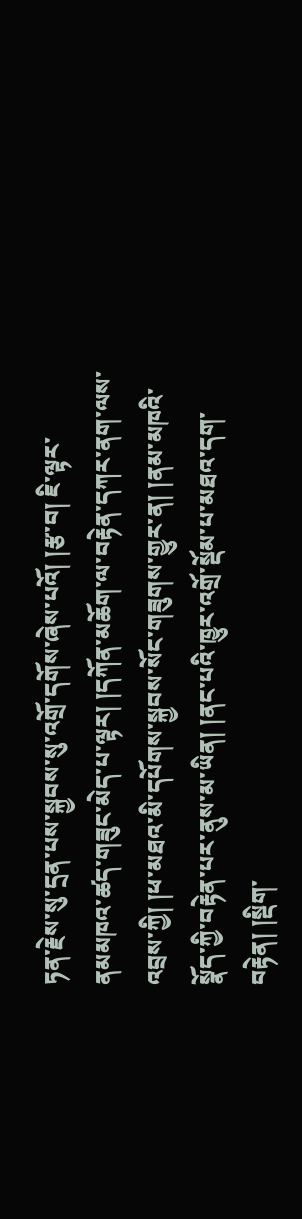ཏན་རྗེས་སུ་དྲན་པས་སྐྱབས་སུ་འགྲོ་དགོས་ཞེས་པའོ། །རྩ་བ། ཇི་ལྟར་ནམམཁའ་ཚད་གཟུང་མེད་པ་ལྟར། །དཀོན་མཆོག་ལ་བརྟེན་དཀར་ནག་ལས་འབྲས་ཀྱི། །ཕ་མཐའ་མི་དཔོགས་སྐྱབས་སོང་གཟུགས་གྱུར་ན། །ནམ་མཁའི་སྣོད་ཀྱི་བརྟེན་པར་ནུས་མ་ཡིན། །ནང་པའི་ཁྱུར་འགྲོ་སྡོམ་པ་མཐའ་དག་བརྟེན། །སྡིག་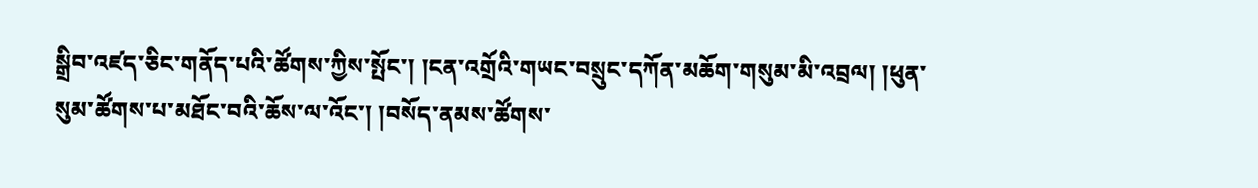སྒྲིབ་འཛད་ཅིང་གནོད་པའི་ཚོགས་ཀྱིས་སྤོང་། །ངན་འགྲོའི་གཡང་བསྲུང་དཀོན་མཆོག་གསུམ་མི་འབྲལ། །ཕུན་སུམ་ཚོགས་པ་མཐོང་བའི་ཆོས་ལ་འོང་། །བསོད་ནམས་ཚོགས་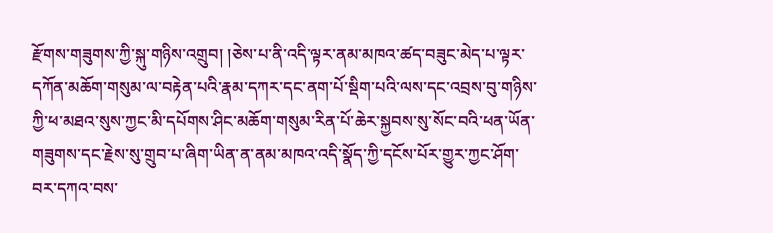རྫོགས་གཟུགས་ཀྱི་སྐུ་གཉིས་འགྲུབ། །ཅེས་པ་ནི་འདི་ལྟར་ནམ་མཁའ་ཚད་བཟུང་མེད་པ་ལྟར་དཀོན་མཆོག་གསུམ་ལ་བརྟེན་པའི་རྣམ་དཀར་དང་ནག་པོ་སྡིག་པའི་ལས་དང་འབྲས་བུ་གཉིས་ཀྱི་ཕ་མཐའ་སུས་ཀྱང་མི་དཔོགས་ཤིང་མཆོག་གསུམ་རིན་པོ་ཆེར་སྐྱབས་སུ་སོང་བའི་ཕན་ཡོན་གཟུགས་དང་རྗེས་སུ་གྲུབ་པ་ཞིག་ཡིན་ན་ནམ་མཁའ་འདི་སྣོད་ཀྱི་དངོས་པོར་གྱུར་ཀྱང་ཤོག་བར་དཀའ་བས་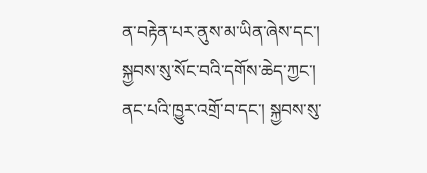ན་བརྟེན་པར་ནུས་མ་ཡིན་ཞེས་དང་། སྐྱབས་སུ་སོང་བའི་དགོས་ཆེད་ཀྱང་། ནང་པའི་ཁྱུར་འགྲོ་བ་དང་། སྐྱབས་སུ་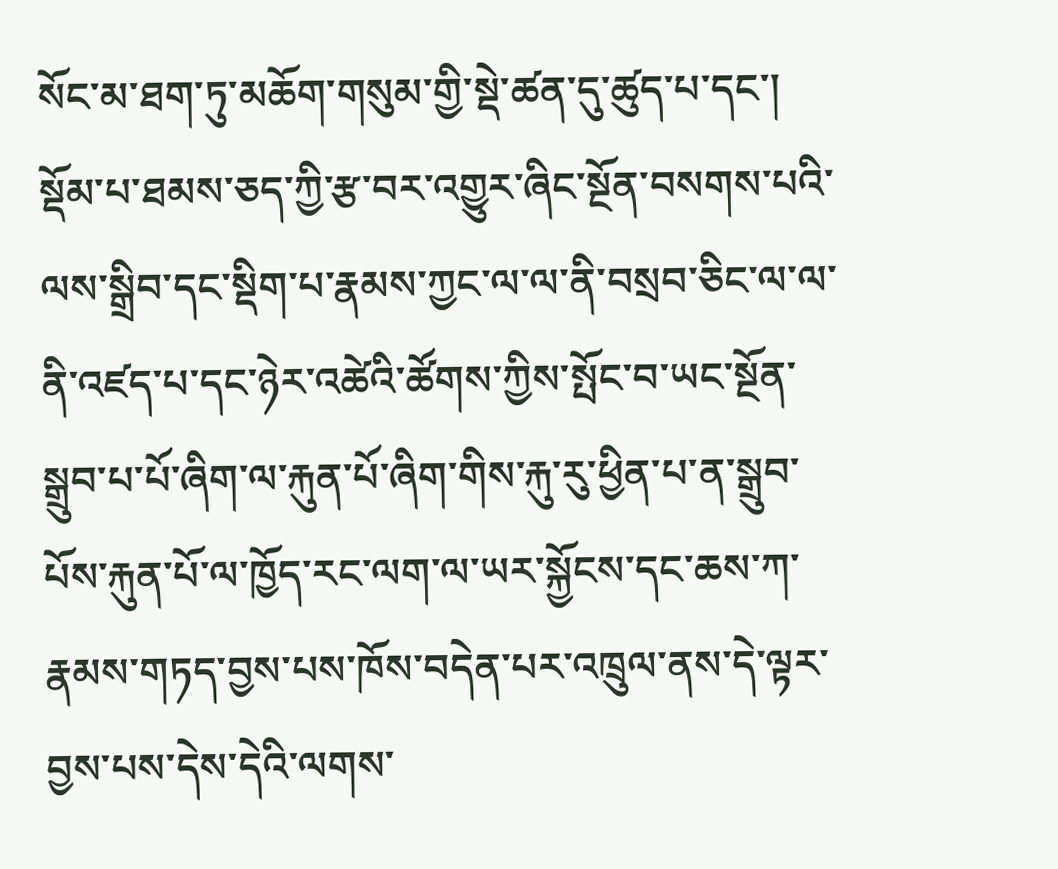སོང་མ་ཐག་ཏུ་མཆོག་གསུམ་གྱི་སྡེ་ཚན་དུ་ཚུད་པ་དང་། སྡོམ་པ་ཐམས་ཅད་ཀྱི་རྩ་བར་འགྱུར་ཞིང་སྔོན་བསགས་པའི་ལས་སྒྲིབ་དང་སྡིག་པ་རྣམས་ཀྱང་ལ་ལ་ནི་བསྲབ་ཅིང་ལ་ལ་ནི་འཛད་པ་དང་ཉེར་འཚེའི་ཚོགས་ཀྱིས་སྤོང་བ་ཡང་སྔོན་སྒྲུབ་པ་པོ་ཞིག་ལ་རྐུན་པོ་ཞིག་གིས་རྐུ་རུ་ཕྱིན་པ་ན་སྒྲུབ་པོས་རྐུན་པོ་ལ་ཁྱོད་རང་ལག་ལ་ཡར་སྐྱོངས་དང་ཆས་ཀ་རྣམས་གཏད་བྱས་པས་ཁོས་བདེན་པར་འཁྲུལ་ནས་དེ་ལྟར་བྱས་པས་དེས་དེའི་ལགས་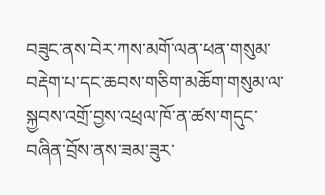བཟུང་ནས་བེར་ཀས་མགོ་ལན་ཕན་གསུམ་བརྡེག་པ་དང་ཆབས་གཅིག་མཆོག་གསུམ་ལ་སྐྱབས་འགྲོ་བྱས་འཕྲལ་ཁོ་ན་ཚས་གདུང་བཞིན་བྲོས་ནས་ཟམ་ཟུར་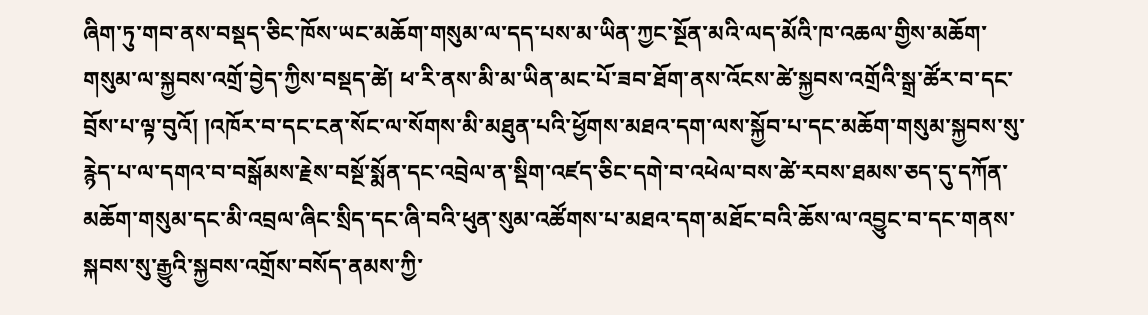ཞིག་ཏུ་གབ་ནས་བསྡད་ཅིང་ཁོས་ཡང་མཆོག་གསུམ་ལ་དད་པས་མ་ཡིན་ཀྱང་སྔོན་མའི་ལད་མོའི་ཁ་འཆལ་གྱིས་མཆོག་གསུམ་ལ་སྐྱབས་འགྲོ་བྱེད་ཀྱིས་བསྡད་ཚེ། ཕ་རི་ནས་མི་མ་ཡིན་མང་པོ་ཟབ་ཐོག་ནས་འོངས་ཚེ་སྐྱབས་འགྲོའི་སྒྲ་ཚོར་བ་དང་བྲོས་པ་ལྟ་བུའོ། །འཁོར་བ་དང་ངན་སོང་ལ་སོགས་མི་མཐུན་པའི་ཕྱོགས་མཐའ་དག་ལས་སྐྱོབ་པ་དང་མཆོག་གསུམ་སྐྱབས་སུ་རྙེད་པ་ལ་དགའ་བ་བསྒོམས་རྗེས་བསྔོ་སྨོན་དང་འབྲེལ་ན་སྡིག་འཛད་ཅིང་དགེ་བ་འཕེལ་བས་ཚེ་རབས་ཐམས་ཅད་དུ་དཀོན་མཆོག་གསུམ་དང་མི་འབྲལ་ཞིང་སྲིད་དང་ཞི་བའི་ཕུན་སུམ་འཚོགས་པ་མཐའ་དག་མཐོང་བའི་ཆོས་ལ་འབྱུང་བ་དང་གནས་སྐབས་སུ་རྒྱུའི་སྐྱབས་འགྲོས་བསོད་ནམས་ཀྱི་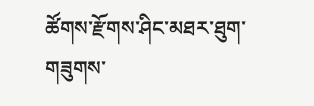ཚོགས་རྫོགས་ཤིང་མཐར་ཐུག་གཟུགས་